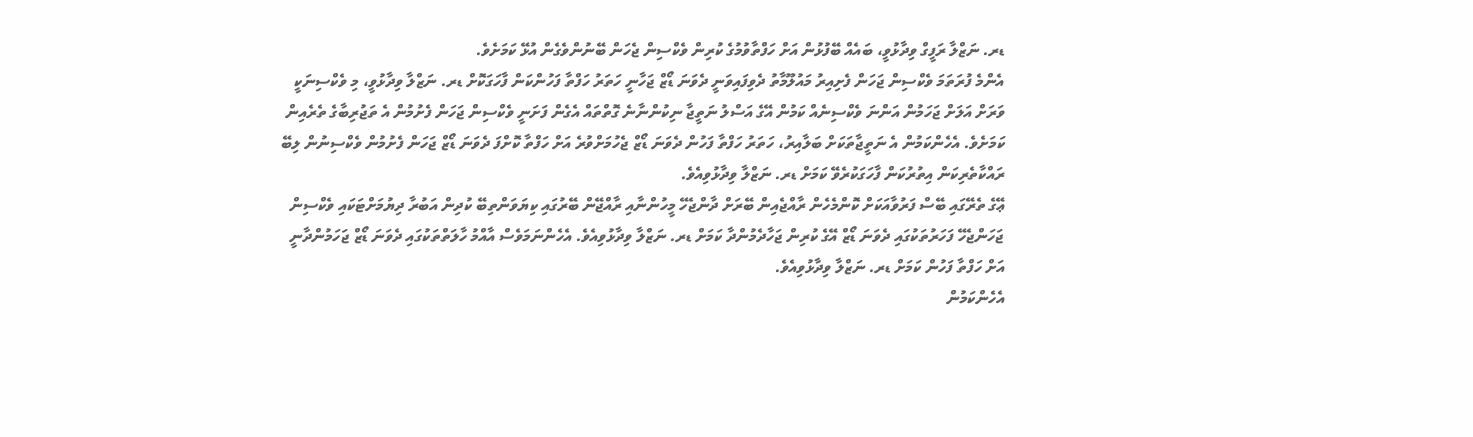ޑރ. ނަޒްލާ ރަފީގް ވިދާޅުވީ، ބައެއް ބޭފުޅުން އަށް ހަފްތާވުމުގެ ކުރިން ވެކްސިން ޖެހަން ބޭނުންވެގެން އުޅޭ ކަމަށެވެ.
އެންމެ ފުރަތަމަ ވެކްސިން ޖަހަން ފެށިއިރު މައުލޫމާތު ދެވިފައިވަނީ ދެވަނަ ޑޯޒް ޖަހާނީ ހަތަރު ހަފްތާ ފަހުންކަން ފާހަގަކޮށް ޑރ. ނަޒްލާ ވިދާޅުވީ، މި ވެކްސިނަކީ ވަރަށް އަލަށް ޖަހަމުން އަންނަ ވެކްސިނެއް ކަމުން އޭގެ އަސްލު ނަތީޖާ ނިކުންނާނެ ގޮތްތައް އެގެން ފަށަނީ ވެކްސިން ޖަހަން ފެށުމުން އެ ތަޖުރިބާގެ ތެރެއިން ކަމަށެވެ. އެހެންކަމުން އެ ނަތީޖާތަކަށް ބަލާއިރު، ހަތަރު ހަފްތާ ފަހުން ދެވަނަ ޑޯޒް ޖެހުމަށްވުރެ އަށް ހަފްތާ ކޮށްފަ ދެވަނަ ޑޯޒް ޖަހަން ފެށުމުން ވެކްސިނުން ލިބޭ ރައްކާތެރިކަން އިތުރުކަން ފާހަގަކުރެވޭ ކަމަށް ޑރ. ނަޒްލާ ވިދާޅުވިއެވެ.
ޢޭގެ ތެރޭގައި ބޭސް ފަރުވާއަކަށް ކޮންމެހެން ރާއްޖެއިން ބޭރަށް ދާންޖެހޭ މީހުންނާއި ރާއްޖޭން ބޭރުގައި ކިޔަވަންތިބޭ ކުދިން އަބުރާ ދިޔުމަށްޓަކައި ވެކްސިން ޖަހަންޖެހޭ ފަހަރުތަކުގައި ދެވަނަ ޑޯޒް އޭގެ ކުރިން ޖަހާދެމުންދާ ކަމަށް ޑރ. ނަޒްލާ ވިދާޅުވިއެވެ. އެހެންނަމަވެސް އާއްމު ހާލަތްތަކުގައި ދެވަނަ ޑޯޒް ޖަހަމުންދާނީ އަށް ހަފްތާ ފަހުން ކަމަށް ޑރ. ނަޒްލާ ވިދާޅުވިއެވެ.
އެހެންކަމުން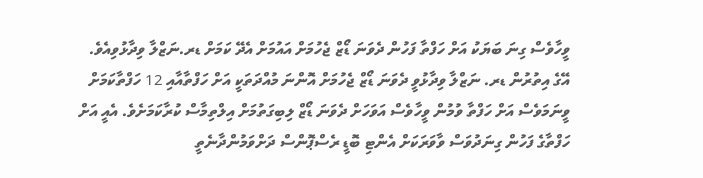ވީހާވެސް ގިނަ ބަޔަކު އަށް ހަފްތާ ފަހުން ދެވަނަ ޑޯޒް ޖެހުމަށް އައުމަށް އެދޭ ކަމަށް ޑރ.ނަޒްލާ ވިދާޅުވިއެވެ. އޭގެ އިތުރުން ޑރ. ނަޒްލާ ވިދާޅުވީ ދެވަނަ ޑޯޒް ޖެހުމަށް އޮންނަ މުއްދަތަކީ އަށް ހަފްތާއާއި 12 ހަފްތާކަމަށް ވީނަމަވެސް އަށް ހަފްތާ ވުމުން ވީހާވެސް އަވަހަށް ދެވަނަ ޑޯޒް ލިބިގަތުމަށް އިލްތިމާސް ކުރާކަމަށެވެ. އެއީ އަށް ހަފްތާގެ ފަހުން ގިނަދުވަސް ވާވަރަކަށް އެންޓި ބޮޑީ ރެސްޕޮންސް ދަށްވަމުންދާނެތީ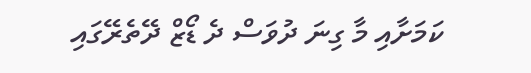ކަމަށާއި މާ ގިނަ ދުވަސް ދެ ޑޯޒް ދޭތެރޭގައި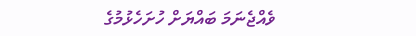ވެއްޖެނަމަ ބައްޔަށް ހުށަހެޅުމުގެ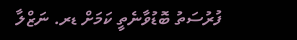ފުރުސަތު ބޮޑުވާނެތީ ކަމަށް ޑރ. ނަޒްލާ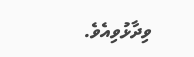ވިދާޅުވިއެވެ.